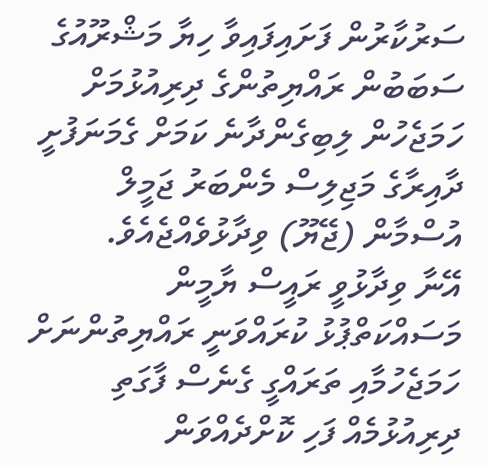ސަރުކާރުން ފަށައިފައިވާ ހިޔާ މަޝްރޫއުގެ ސަބަބުން ރައްޔިތުންގެ ދިރިއުޅުމަށް ހަމަޖެހުން ލިބިގެންދާނެ ކަމަށް ގެމަނަފުށީ ދާއިރާގެ މަޖިލިސް މެންބަރު ޖަމީލް އުސްމާން (ޖޭޔޫ) ވިދާޅުވެއްޖެއެވެ.
އޭނާ ވިދާޅުވީ ރައީސް ޔާމީން މަސައްކަތްޕުޅު ކުރައްވަނީ ރައްޔިތުންނަށް ހަމަޖެހުމާއި ތަރައްގީ ގެނެސް ފާގަތި ދިރިއުޅުމެއް ފަހި ކޮށްދެއްވަން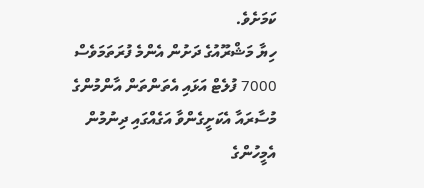ކަމަށެވެ.
ހިޔާ މަޝްރޫއުގެ ދަށުން އެންމެ ފުރަތަމަވެސް 7000 ފުލެޓް އަޅައި އެތަންތަން އާންމުންގެ މުސާރައާ އެކަށީގެންވާ އަގެއްގައި ދިނުމުން އެމީހުންގެ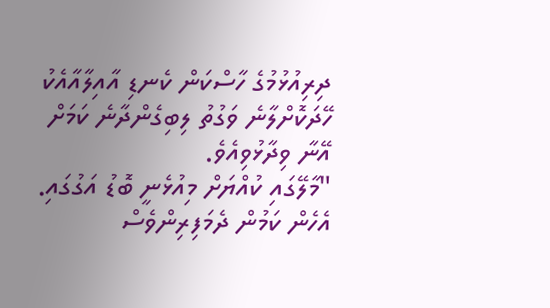ދިރިއުޅުމުގެ ހާސްކަން ކެނޑި އާއިލާއާއެކު ހޭދަކޮށްލާނެ ވަގުތު ލިބިގެންދާނެ ކަމަށް އޭނާ ވިދާޅުވިއެވެ.
"މާލޭގައި ކުއްޔަށް މިއުޅެނީ ބޮޑު އަގުގައި. އެހެން ކަމުން ދެމަފިރިންވެސް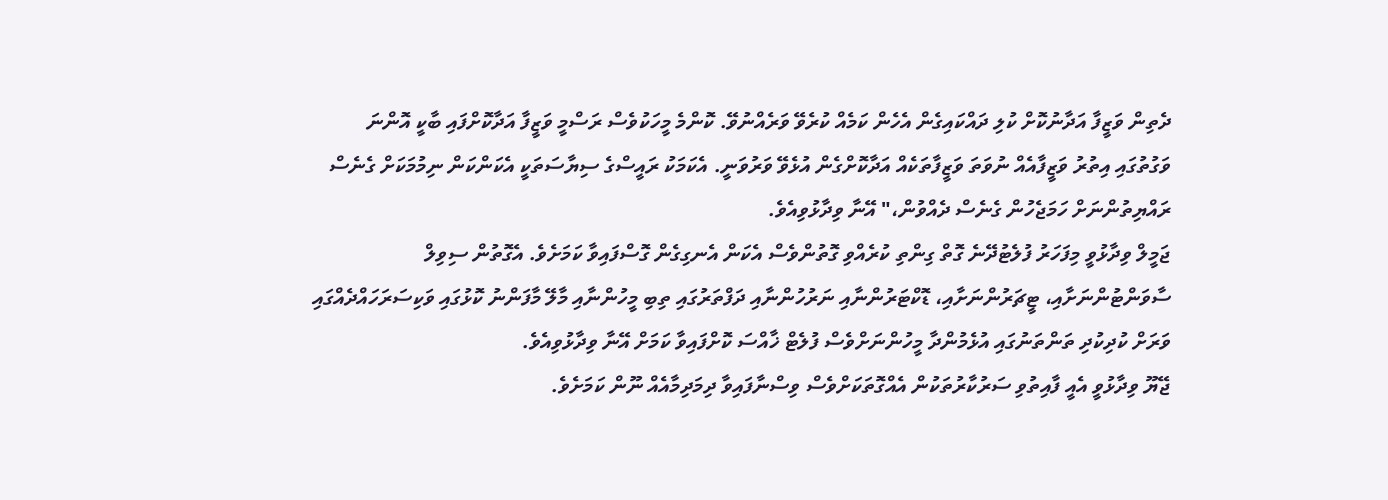ދެތިން ވަޒީފާ އަދާނުކޮށް ކުލި ދައްކައިގެން އެހެން ކަމެއް ކުރެވޭ ވަރެއްނުވޭ. ކޮންމެ މީހަކުވެސް ރަސްމީ ވަޒީފާ އަދާކޮށްފައި ބާކީ އޮންނަ ވަގުތުގައި އިތުރު ވަޒީފާއެއް ނުވަތަ ވަޒީފާތަކެއް އަދާކޮށްގެން އުޅެވޭ ވަރުވަނީ. އެކަމަކު ރައީސްގެ ސިޔާސަތަކީ އެކަންކަން ނިމުމަކަށް ގެނެސް ރައްޔިތުންނަށް ހަމަޖެހުން ގެނެސް ދެއްވުން،" އޭނާ ވިދާޅުވިއެވެ.
ޖަމީލް ވިދާޅުވީ މިފަހަރު ފުލެޓުދޭނެ ގޮތް ގިންތި ކުރެއްވި ގޮތުންވެސް އެކަން އެނގިގެން ގޮސްފައިވާ ކަމަށެވެ. އެގޮތުން ސިވިލް ސާވަންޓުންނަށާއި، ޓީޗަރުންނަށާއި، ޑޮކްޓަރުންނާއި ނަރުހުންނާއި ދަފްތަރުގައި ތިބި މީހުންނާއި މާލޭ މާފަންނު ކޮޅުގައި ވަކިސަރަހައްދެއްގައި ވަރަށް ކުދިކުދި ތަންތަނުގައި އުޅެމުންދާ މީހުންނަށްވެސް ފުލެޓް ޚާއްސަ ކޮށްފައިވާ ކަމަށް އޭނާ ވިދާޅުވިއެވެ.
ޖޭޔޫ ވިދާޅުވީ އެއީ ފާއިތުވި ސަރުކާރުތަކުން އެއްގޮތަކަށްވެސް ވިސްނާފައިވާ ދިމަދިމާއެއް ނޫން ކަމަށެވެ.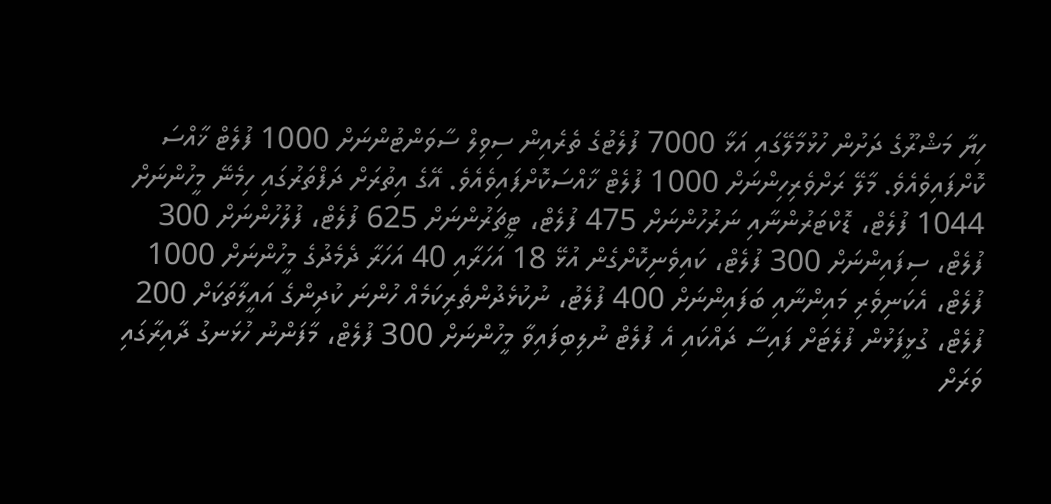ހިޔާ މަޝްރޫގެ ދަށުން ހުޅުމާލޭގައި އަޅާ 7000 ފުލެޓުގެ ތެރެއިން ސިވިލް ސާވަންޓުންނަށް 1000 ފުލެޓް ޚާއްސަ ކޮށްފައިވެއެވެ. މާލޭ ރަށްވެރިހިންނަށް 1000 ފުލެޓް ޚާއްސަކޮށްފައިވެއެވެ. އޭގެ އިތުރަށް ދަފްތަރުގައި ހިމެނޭ މީހުންނަށް 1044 ފުލެޓް، ޑޮކްޓަރުންނާއި ނަރުހުންނަށް 475 ފުލެޓް، ޓީޗަރުންނަށް 625 ފުލެޓް، ފުލުހުންނަށް 300 ފުލެޓް، ސިފައިންނަށް 300 ފުލެޓް، ކައިވެނިކޮށްގެން އުޅޭ 18 އަހަރާއި 40 އަހަރާ ދެމެދުގެ މީހުންނަށް 1000 ފުލެޓް، އެކަނިވެރި މައިންނާއި ބަފައިންނަށް 400 ފުލެޓު، ނުކުޅެދުންތެރިކަމެއް ހުންނަ ކުދިންގެ އައީލާތަކަށް 200 ފުލެޓް، ގުޅީފަޅުން ފުލެޓަށް ފައިސާ ދައްކައި އެ ފުލެޓް ނުލިބިފައިވާ މީހުންނަށް 300 ފުލެޓް، މާފަންނު ހުޅަނގު ދާއިރާގައި ވަރަށް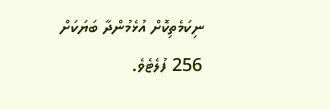ނިކަމެތިކޮށް އުޅެމުންދާ ބަޔަކަށް 256 ފުލެޓެވެ.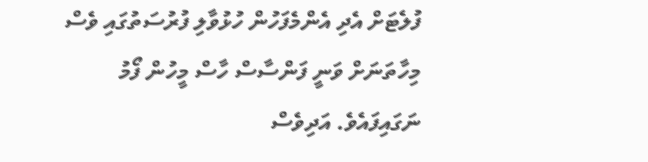ފުލެޓަށް އެދި އެންމެފަހުން ހުޅުވާލި ފުރުސަތުގައި ވެސް މިހާތަނަށް ވަނީ ފަންސާސް ހާސް މީހުން ފޯމު ނަގައިފައެވެ. އަދިވެސް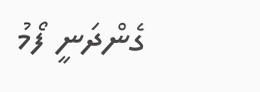ގެންދަނީ ފޯމު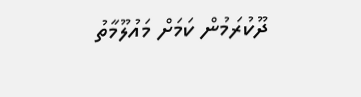ދޫކުރަމުން ކަމަށް މައުލޫމާތު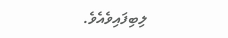ލިބިފައިވެއެވެ.